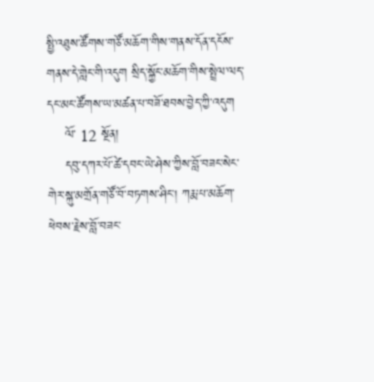སྤྱི་འཐུས་ཚོགས་གཙོ་མཆོག་གིས་གནས་དོན་དངོས་གནས་དེ་གླེང་གི་འདུག སྲིད་སྐྱོང་མཆོག་གིས་སྤྲེལ་ལད་དང་མང་ཚོགས་ཡ་མཚན་པ་བཟོ་ཐབས་བྱེད་ཀྱི་འདུག
    ལོ་ 12 སྔོན།
    དབུ་དཀར་པོ་ཚེ་དབང་ཡེ་ཤེས་ཀྱིས་བློ་བཟང་སེང་གེར་སྐུ་མགྲོན་གཙོ་བོ་བཏགས་ཤིང། ཀརྨ་པ་མཆོག་ཕེབས་རྗེས་བློ་བཟང་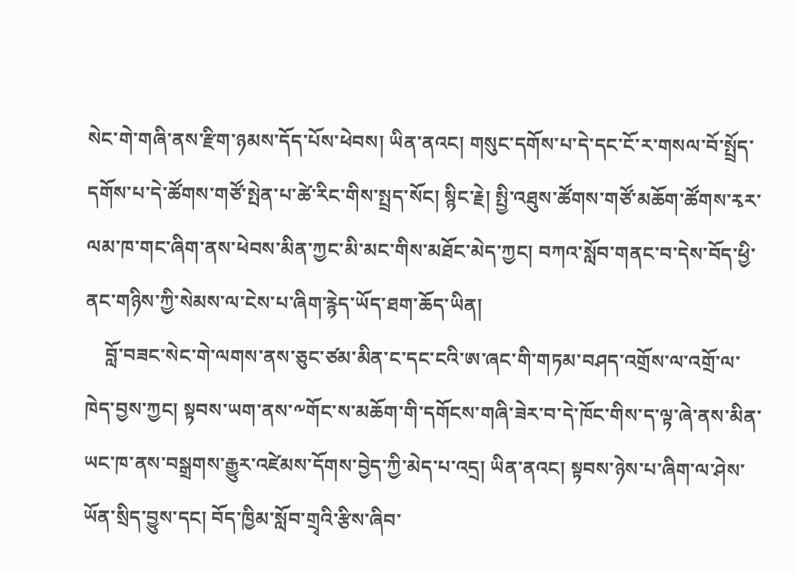སེང་གེ་གཞི་ནས་རྫིག་ཉམས་དོད་པོས་ཕེབས། ཡིན་ནའང། གསུང་དགོས་པ་དེ་དང་ངོ་ར་གསལ་བོ་སྤྲོད་དགོས་པ་དེ་ཚོགས་གཙོ་སྤེན་པ་ཚེ་རིང་གིས་སྤྲད་སོང། སྙིང་རྗེ། སྤྱི་འཐུས་ཚོགས་གཙོ་མཆོག་ཚོགས་རྭར་ལམ་ཁ་གང་ཞིག་ནས་ཕེབས་མིན་ཀྱང་མི་མང་གིས་མཐོང་མེད་ཀྱང། བཀའ་སློབ་གནང་བ་དེས་བོད་ཕྱི་ནང་གཉིས་ཀྱི་སེམས་ལ་ངེས་པ་ཞིག་རྙེད་ཡོད་ཐག་ཆོད་ཡིན།
    བློ་བཟང་སེང་གེ་ལགས་ནས་ཅུང་ཙམ་མིན་ང་དང་ངའི་ཨ་ཞང་གི་གཏམ་བཤད་འགྲོས་ལ་འགྲོ་ལ་ཁེད་བྱས་ཀྱང། སྟབས་ཡག་ནས་༸གོང་ས་མཆོག་གི་དགོངས་གཞི་ཟེར་བ་དེ་ཁོང་གིས་ད་ལྟ་ཞེ་ནས་མིན་ཡང་ཁ་ནས་བསྒྲགས་རྒྱུར་འཛེམས་དོགས་བྱེད་ཀྱི་མེད་པ་འདྲ། ཡིན་ནའང། སྟབས་ཉེས་པ་ཞིག་ལ་ཤེས་ཡོན་སྲིད་བྱུས་དང། བོད་ཁྱིམ་སློབ་གྲྭའི་རྩིས་ཞིབ་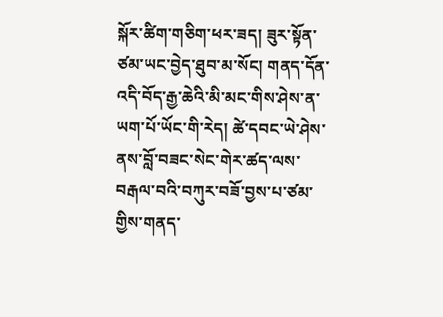སྐོར་ཚིག་གཅིག་ཕར་ཟད། ཟུར་སྟོན་ཙམ་ཡང་བྱེད་ཐུབ་མ་སོང། གནད་དོན་འདི་བོད་རྒྱ་ཆེའི་མི་མང་གིས་ཤེས་ན་ཡག་པོ་ཡོང་གི་རེད། ཚེ་དབང་ཡེ་ཤེས་ནས་བློ་བཟང་སེང་གེར་ཚད་ལས་བརྒལ་བའི་བཀུར་བཟོ་བྱས་པ་ཙམ་གྱིས་གནད་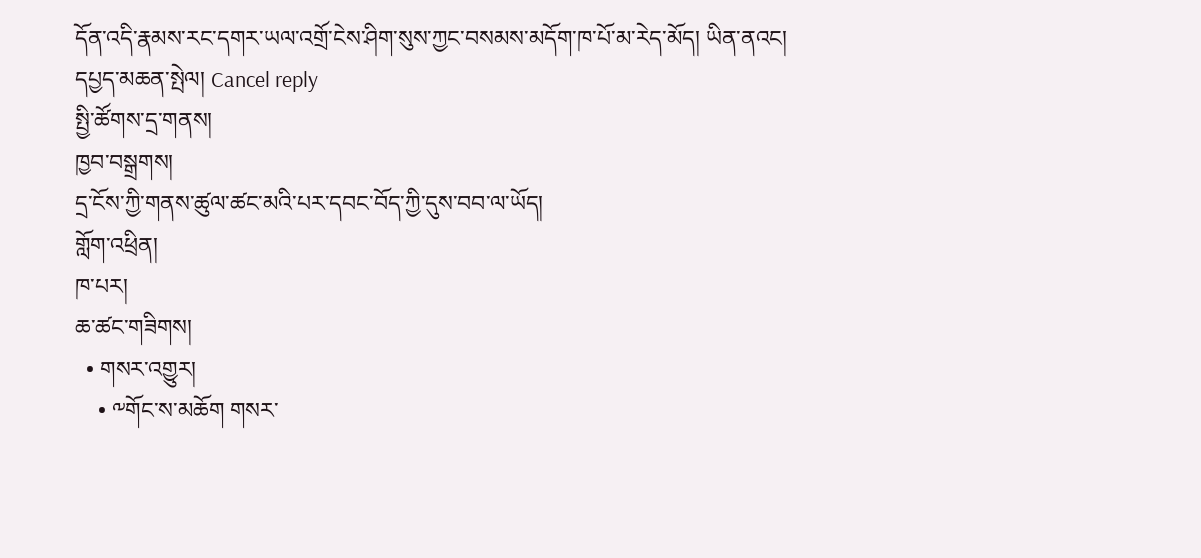དོན་འདི་རྣམས་རང་དགར་ཡལ་འགྲོ་ངེས་ཤིག་སུས་ཀྱང་བསམས་མདོག་ཁ་པོ་མ་རེད་མོད། ཡིན་ནའང།
དཔྱད་མཆན་སྤེལ། Cancel reply
སྤྱི་ཚོགས་དྲ་གནས།
ཁྱབ་བསྒྲགས།
དྲ་ངོས་ཀྱི་གནས་ཚུལ་ཚང་མའི་པར་དབང་བོད་ཀྱི་དུས་བབ་ལ་ཡོད།
གློག་འཕྲིན།
ཁ་པར།
ཆ་ཚང་གཟིགས།
  • གསར་འགྱུར།
    • ༸གོང་ས་མཆོག གསར་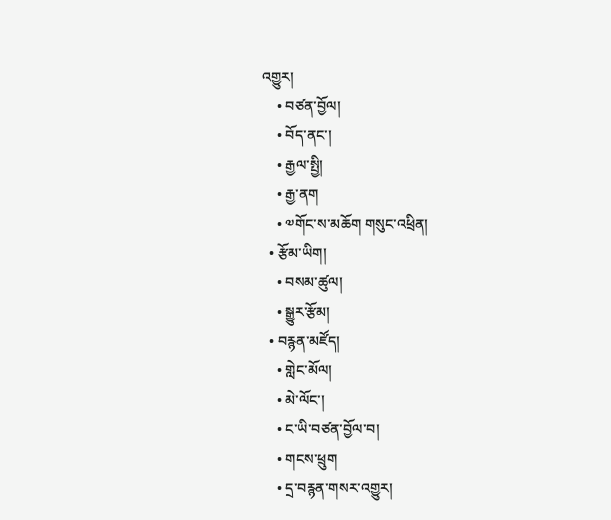འགྱུར།
    • བཙན་བྱོལ།
    • བོད་ནང་།
    • རྒྱལ་སྤྱི།
    • རྒྱ་ནག
    • ༧གོང་ས་མཆོག གསུང་འཕྲིན།
  • རྩོམ་ཡིག།
    • བསམ་ཚུལ།
    • སྒྱུར་རྩོམ།
  • བརྙན་མཛོད།
    • གླེང་མོལ།
    • མེ་ལོང་།
    • ང་ཡི་བཙན་བྱོལ་བ།
    • གངས་ཕྲུག
    • དྲ་བརྙན་གསར་འགྱུར།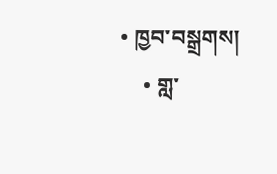• ཁྱབ་བསྒྲགས།
    • གླ་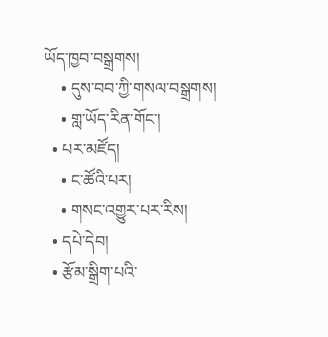ཡོད་ཁྱབ་བསྒྲགས།
    • དུས་བབ་ཀྱི་གསལ་བསྒྲགས།
    • གླ་ཡོད་རིན་གོང་།
  • པར་མཛོད།
    • ང་ཚོའི་པར།
    • གསང་འགྱུར་པར་རིས།
  • དཔེ་དེབ།
  • རྩོམ་སྒྲིག་པའི་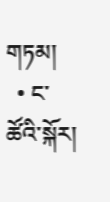གཏམ།
  • ང་ཚོའི་སྐོར།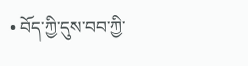• བོད་ཀྱི་དུས་བབ་ཀྱི་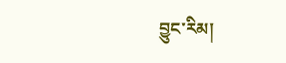བྱུང་རིམ།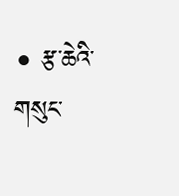• རྩ་ཆེའི་གསུང་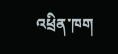འཕྲིན་ཁག